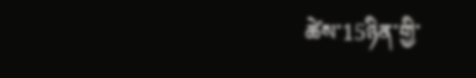ཚེས་15ཉིན་གྱི་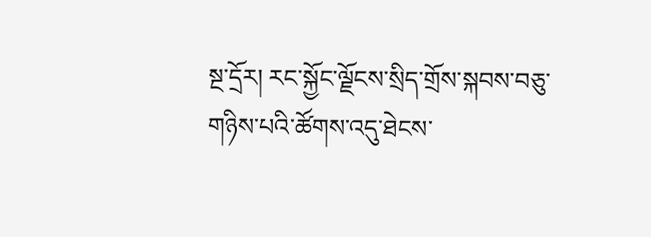སྔ་དྲོར། རང་སྐྱོང་ལྗོངས་སྲིད་གྲོས་སྐབས་བཅུ་གཉིས་པའི་ཚོགས་འདུ་ཐེངས་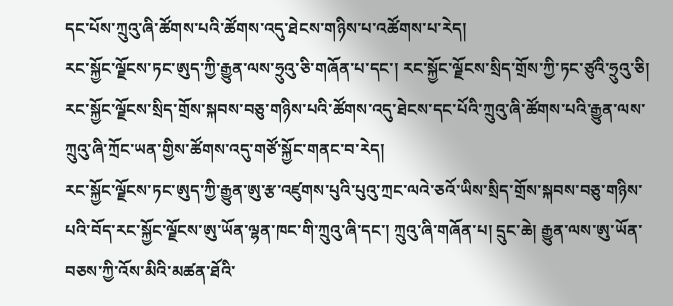དང་པོས་ཀྲུའུ་ཞི་ཚོགས་པའི་ཚོགས་འདུ་ཐེངས་གཉིས་པ་འཚོགས་པ་རེད།
རང་སྐྱོང་ལྗོངས་ཏང་ཨུད་ཀྱི་རྒྱུན་ལས་ཧྲུའུ་ཅི་གཞོན་པ་དང་། རང་སྐྱོང་ལྗོངས་སྲིད་གྲོས་ཀྱི་ཏང་ཙུའི་ཧྲུའུ་ཅི། རང་སྐྱོང་ལྗོངས་སྲིད་གྲོས་སྐབས་བཅུ་གཉིས་པའི་ཚོགས་འདུ་ཐེངས་དང་པོའི་ཀྲུའུ་ཞི་ཚོགས་པའི་རྒྱུན་ལས་ཀྲུའུ་ཞི་ཀྲོང་ཡན་གྱིས་ཚོགས་འདུ་གཙོ་སྐྱོང་གནང་བ་རེད།
རང་སྐྱོང་ལྗོངས་ཏང་ཨུད་ཀྱི་རྒྱུན་ཨུ་རྩ་འཛུགས་པུའི་པུའུ་ཀྲང་ལའེ་ཅའོ་ཡིས་སྲིད་གྲོས་སྐབས་བཅུ་གཉིས་པའི་བོད་རང་སྐྱོང་ལྗོངས་ཨུ་ཡོན་ལྷན་ཁང་གི་ཀྲུའུ་ཞི་དང་། ཀྲུའུ་ཞི་གཞོན་པ། དྲུང་ཆེ། རྒྱུན་ལས་ཨུ་ཡོན་བཅས་ཀྱི་འོས་མིའི་མཚན་ཐོའི་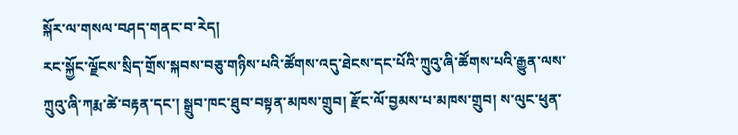སྐོར་ལ་གསལ་བཤད་གནང་བ་རེད།
རང་སྐྱོང་ལྗོངས་སྲིད་གྲོས་སྐབས་བཅུ་གཉིས་པའི་ཚོགས་འདུ་ཐེངས་དང་པོའི་ཀྲུའུ་ཞི་ཚོགས་པའི་རྒྱུན་ལས་ཀྲུའུ་ཞི་ཀརྨ་ཚེ་བརྟན་དང་། སྒྲུབ་ཁང་ཐུབ་བསྟན་མཁས་གྲུབ། རྫོང་ལོ་བྱམས་པ་མཁས་གྲུབ། ས་ལུང་ཕུན་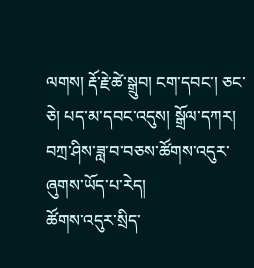ལགས། རྡོ་རྗེ་ཚེ་སྒྲུབ། ངག་དབང་། ཅང་ཅེ། པད་མ་དབང་འདུས། སྒྲོལ་དཀར། བཀྲ་ཤིས་ཟླ་བ་བཅས་ཚོགས་འདུར་ཞུགས་ཡོད་པ་རེད།
ཚོགས་འདུར་སྲིད་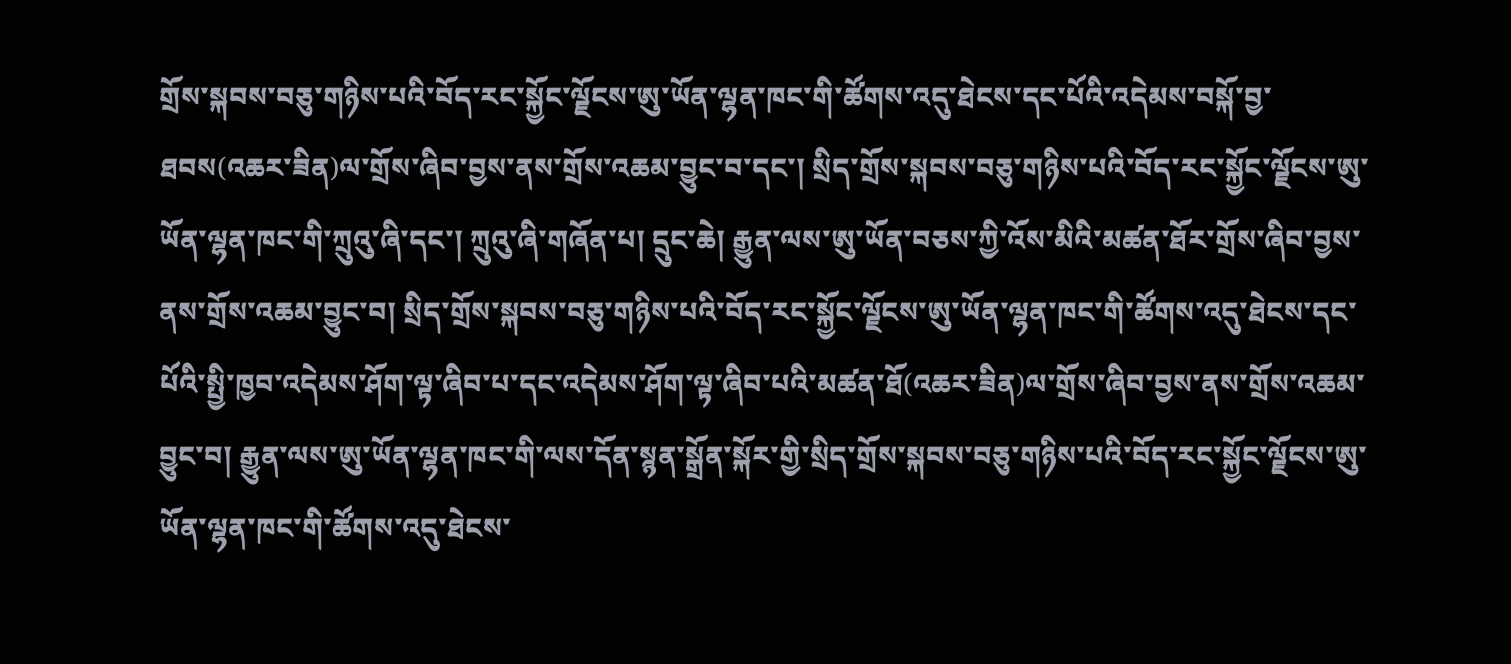གྲོས་སྐབས་བཅུ་གཉིས་པའི་བོད་རང་སྐྱོང་ལྗོངས་ཨུ་ཡོན་ལྷན་ཁང་གི་ཚོགས་འདུ་ཐེངས་དང་པོའི་འདེམས་བསྐོ་བྱ་ཐབས(འཆར་ཟིན)ལ་གྲོས་ཞིབ་བྱས་ནས་གྲོས་འཆམ་བྱུང་བ་དང་། སྲིད་གྲོས་སྐབས་བཅུ་གཉིས་པའི་བོད་རང་སྐྱོང་ལྗོངས་ཨུ་ཡོན་ལྷན་ཁང་གི་ཀྲུའུ་ཞི་དང་། ཀྲུའུ་ཞི་གཞོན་པ། དྲུང་ཆེ། རྒྱུན་ལས་ཨུ་ཡོན་བཅས་ཀྱི་འོས་མིའི་མཚན་ཐོར་གྲོས་ཞིབ་བྱས་ནས་གྲོས་འཆམ་བྱུང་བ། སྲིད་གྲོས་སྐབས་བཅུ་གཉིས་པའི་བོད་རང་སྐྱོང་ལྗོངས་ཨུ་ཡོན་ལྷན་ཁང་གི་ཚོགས་འདུ་ཐེངས་དང་པོའི་སྤྱི་ཁྱབ་འདེམས་ཤོག་ལྟ་ཞིབ་པ་དང་འདེམས་ཤོག་ལྟ་ཞིབ་པའི་མཚན་ཐོ(འཆར་ཟིན)ལ་གྲོས་ཞིབ་བྱས་ནས་གྲོས་འཆམ་བྱུང་བ། རྒྱུན་ལས་ཨུ་ཡོན་ལྷན་ཁང་གི་ལས་དོན་སྙན་སྒྲོན་སྐོར་གྱི་སྲིད་གྲོས་སྐབས་བཅུ་གཉིས་པའི་བོད་རང་སྐྱོང་ལྗོངས་ཨུ་ཡོན་ལྷན་ཁང་གི་ཚོགས་འདུ་ཐེངས་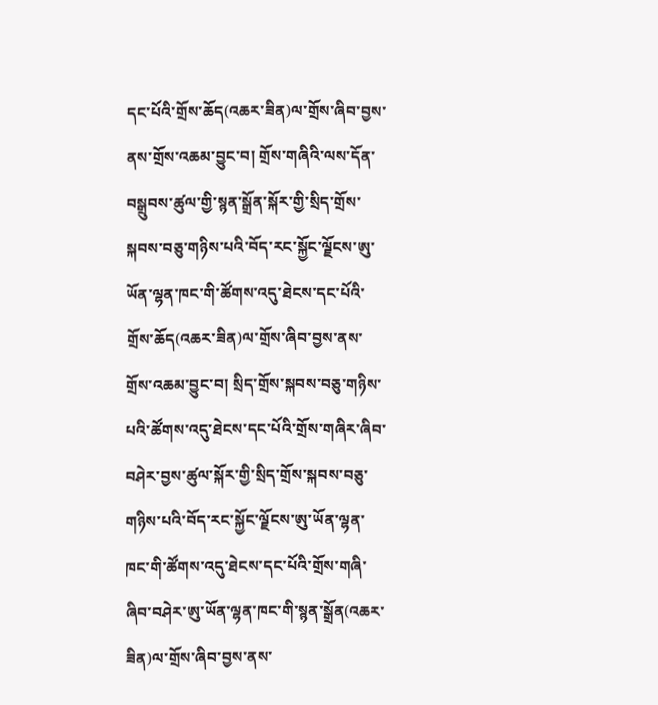དང་པོའི་གྲོས་ཆོད(འཆར་ཟིན)ལ་གྲོས་ཞིབ་བྱས་ནས་གྲོས་འཆམ་བྱུང་བ། གྲོས་གཞིའི་ལས་དོན་བསྒྲུབས་ཚུལ་གྱི་སྙན་སྒྲོན་སྐོར་གྱི་སྲིད་གྲོས་སྐབས་བཅུ་གཉིས་པའི་བོད་རང་སྐྱོང་ལྗོངས་ཨུ་ཡོན་ལྷན་ཁང་གི་ཚོགས་འདུ་ཐེངས་དང་པོའི་གྲོས་ཆོད(འཆར་ཟིན)ལ་གྲོས་ཞིབ་བྱས་ནས་གྲོས་འཆམ་བྱུང་བ། སྲིད་གྲོས་སྐབས་བཅུ་གཉིས་པའི་ཚོགས་འདུ་ཐེངས་དང་པོའི་གྲོས་གཞིར་ཞིབ་བཤེར་བྱས་ཚུལ་སྐོར་གྱི་སྲིད་གྲོས་སྐབས་བཅུ་གཉིས་པའི་བོད་རང་སྐྱོང་ལྗོངས་ཨུ་ཡོན་ལྷན་ཁང་གི་ཚོགས་འདུ་ཐེངས་དང་པོའི་གྲོས་གཞི་ཞིབ་བཤེར་ཨུ་ཡོན་ལྷན་ཁང་གི་སྙན་སྒྲོན(འཆར་ཟིན)ལ་གྲོས་ཞིབ་བྱས་ནས་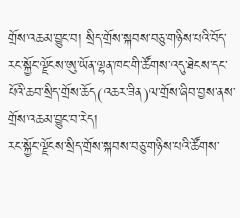གྲོས་འཆམ་བྱུང་བ། སྲིད་གྲོས་སྐབས་བཅུ་གཉིས་པའི་བོད་རང་སྐྱོང་ལྗོངས་ཨུ་ཡོན་ལྷན་ཁང་གི་ཚོགས་འདུ་ཐེངས་དང་པོའི་ཆབ་སྲིད་གྲོས་ཆོད(འཆར་ཟིན)ལ་གྲོས་ཞིབ་བྱས་ནས་གྲོས་འཆམ་བྱུང་བ་རེད།
རང་སྐྱོང་ལྗོངས་སྲིད་གྲོས་སྐབས་བཅུ་གཉིས་པའི་ཚོགས་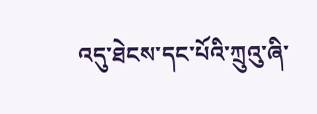འདུ་ཐེངས་དང་པོའི་ཀྲུའུ་ཞི་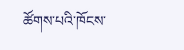ཚོགས་པའི་ཁོངས་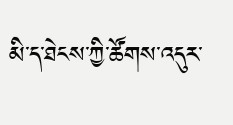མི་ད་ཐེངས་ཀྱི་ཚོགས་འདུར་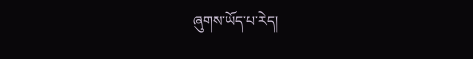ཞུགས་ཡོད་པ་རེད།